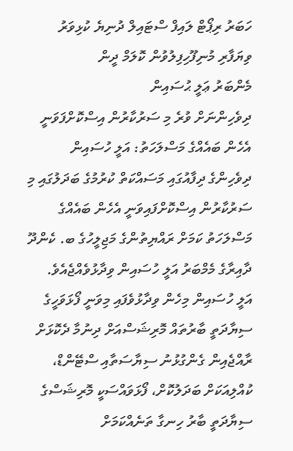ހަބަރު ރިޕޯޓް ލައިފް ސްޓައިލް ދުނިޔެ ކުޅިވަރު ވިޔަފާރި މުނިފޫހިފިލުވުން ކޮލަމް ދީން
މެންބަރު ޢަލީ ޙުސައިން
ދިވެހިންނަށް ވުރެ މި ސަރުކާރުން އިސްކޮށްފަވަނީ އެހެން ބައެއްގެ މަސްލަހަތު: އަލީ ހުސައިން
ދިވެހިންގެ ދިފާއުގައި މަސައްކަތް ކުރުމުގެ ބަދަލުގައި މި ސަރުކާރުން އިސްކޮށްފައިވަނީ އެހެން ބައެއްގެ މަސްލަހަތު ކަމަށް ރައްޔިތުންގެ މަޖިލީހުގެ ބ. ކެންދޫ ދާއިރާގެ މެމްބަރު އަލީ ހުސައިން ވިދާޅުވެއްޖެއެވެ.
އަލީ ހުސައިން މިހެން ވިދާޅުވެފައި މިވަނީ ފޯޅަވަހީގެ ސިޔާދަތީ ބާރުތައް މޮރިޝަސްއަށް ދިނުމާ ދެކޮޅަށް ރާއްޖެއިން ގެންގުޅުނު ސިޔާސަތާއި ސްޓޭންޑް، ކުއްލިއަކަށް ބަދަލުކޮށް، ފޯޅަވައްސަކީ މޮރިޝަސްގެ ސިޔާދަތީ ބާރު ހިނގާ ތަނެއްކަމަށް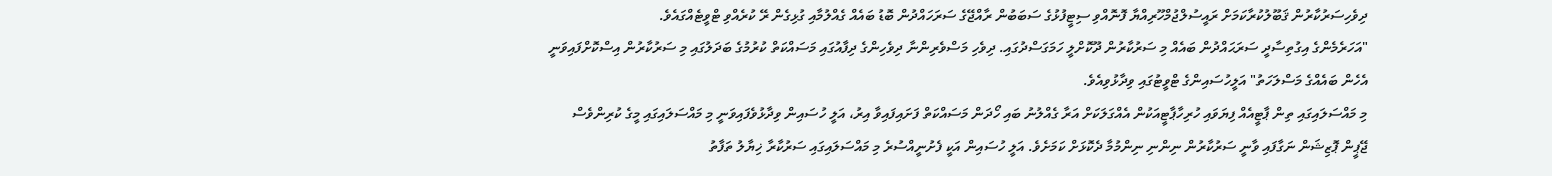ދިވެހިސަރުކާރުން ޤަބޫލުކުރާކަމަށް ރައީސުލްޖުމްހޫރިއްޔާ ފޮނޮއްވި ސިޓީފުޅުގެ ސަބަބުން ރާއްޖޭގެ ސަރަހައްދުން ބޮޑު ބައެއް ގެއްލުމާއި ގުޅިގެން ރޭ ކުރެއްވި ޓްވީޓެއްގައެވެ.
"އަހަރެމެންގެ އިގުތިސާދީ ސަރަޙައްދުން ބައެއް މި ސަރުކާރުން ދޫކޮށްލީ ހަމަގަސްދުގައި. ދިވެހި މަސްވެރިންނާ ދިވެހިންގެ ދިފާއުގައި މަސައްކަތް ކުރުމުގެ ބަދަލުގައި މި ސަރުކާރުން އިސްކޮށްފައިވަނީ އެހެން ބައެއްގެ މަސްލަހަތު" އަލީހުސައިންގެ ޓްވީޓުގައި ވިދާޅުވިއެވެ.
މި މައްސަލައިގައި ތިން ޕާޓީއެއް ފިޔަވައި ހުރިހާޕާޓީއަކުން އެއްގަލަކަށް އަރާ ގެއްލުނު ބައި ހޯދަން މަސައްކަތް ފަށައިފައިވާ އިރު، އަލީ ހުސައިން ވިދާޅުވެފައިވަނީ މި މައްސަލައިގައި މީގެ ކުރިންވެސް ޖޭޕީން ޕޮޒިޝަން ނަގާފައި ވާނީ ސަރުކާރުން ނިންނި ނިންމުމާ ދެކޮޅަށް ކަމަށެވެ. އަލީ ހުސައިން އަކީ ފެށުނީއްސުރެ މި މައްސަލައިގައި ސަރުކާރާ ޚިޔާލު ތަފާތު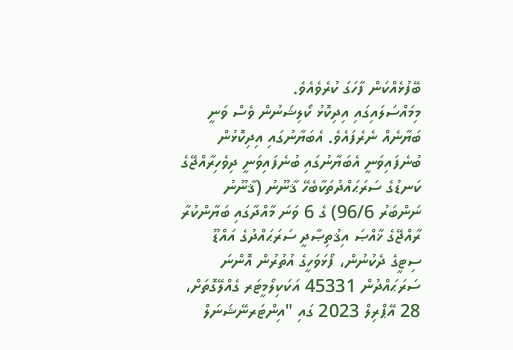ބޭފުޅެއްކަން ފާހަގަ ކުރެވެއެވެ.
މިމައްސަލައިގައި އިދިކޮޅު ކޯލިޝަނުން ވެސް ވަނީ ބަޔާނެއް ނެރެފައެވެ. އެބަޔާނުގައި އިދިކޮޅުން ބުނެފައިވަނީ އެބަޔާނުގައި ބުނެފައިވަނީ ދިވެހިރާއްޖޭގެ ކަނޑުގެ ސަރަޙައްދުތަކާބެހޭ ޤާނޫނު (ޤާނޫނު ނަންބަރު 96/6) ގެ 6 ވަނަ މާއްދާގައި ބަޔާންކުރާ ރާއްޖޭގެ ޚާއްޞަ އިޤުތިޞާދީ ސަރަޙައްދުގެ އައްޑޫ ސިޓީގެ ދެކުނުން، ފޯޅަވަހީގެ އުތުރުން އޮންނަ ސަރަޙައްދުން 45331 އަކަކިލޯމީޓަރ ގެއްލޭގޮތަށް، 28 އޭޕްރިލް 2023 ގައި "އިންޓަރނޭޝަނަލް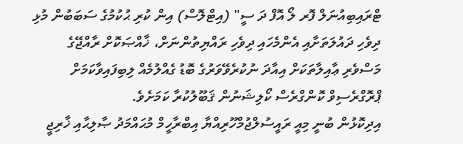ޓްރައިބިއުނަލް ފޮރ ލޯ އޮފް ދަ ސީ" (އިޓްލޮސް) އިން ކުރި ޙުކުމުގެ ސަބަބުން މުޅި ދިވެހި ދައުލަތަށާއި އެންމެހައި ދިވެހި ރައްޔިތުންނަށް، ޚާއްޞަކޮށް ރާއްޖޭގެ މަސްވެރި ޢާއިލާތަކަށް އިއާދަ ނުކުރެވޭވަރުގެ ބޮޑު ގެއްލުމެއް ލިބިފައިވާކަމަށް ޕްރޮގްރެސިވް ކޮންގްރެސް ކޯލިޝަނުން ޤަބޫލުކުރާ ކަމަށެވެ.
އިދިކޮޅުން ބުނީ މިއީ ރައީސުލްޖުމްހޫރިއްޔާ އިބްރާހީމް މުޙައްމަދު ޞާލިޙާއި ޚާރިޖީ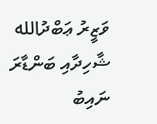ވަޒީރު ޢަބްދުالله ޝާހިދާއި ބަންޑާރަ ނައިބު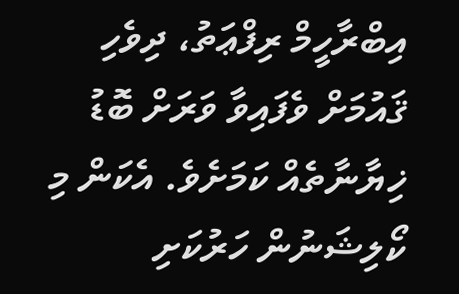އިބްރާހީމް ރިފްޢަތު، ދިވެހި ޤައުމަށް ވެފައިވާ ވަރަށް ބޮޑު ޚިޔާނާތެއް ކަމަށެވެ. އެކަން މި ކޯލިޝަނުން ހަރުކަށި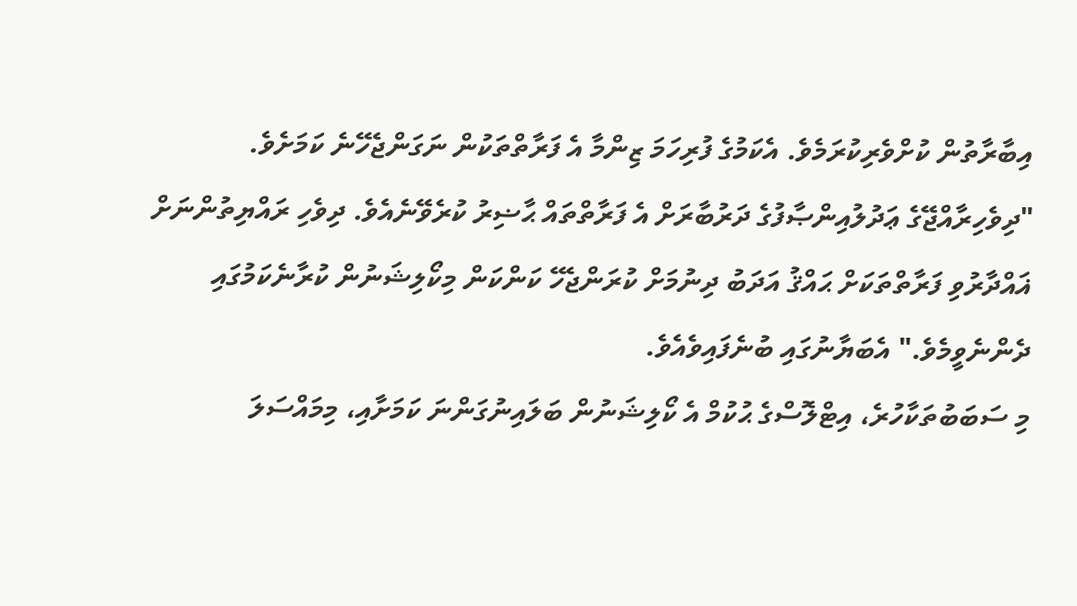އިބާރާތުން ކުށްވެރިކުރަމެވެ. އެކަމުގެ ފުރިހަމަ ޒިންމާ އެ ފަރާތްތަކުން ނަގަންޖެހޭނެ ކަމަށެވެ.
"ދިވެހިރާއްޖޭގެ ޢަދުލުއިންޞާފުގެ ދަރުބާރަށް އެ ފަރާތްތައް ޙާޟިރު ކުރެވޭނެއެވެ. ދިވެހި ރައްޔިތުންނަށް ޣައްދާރުވި ފަރާތްތަކަށް ޙައްޤު އަދަބު ދިނުމަށް ކުރަންޖެހޭ ކަންކަން މިކޯލިޝަނުން ކުރާނެކަމުގައި ދެންނެވީމެވެ." އެބަޔާނުގައި ބުނެފައިވެއެވެ.
މި ސަބަބުތަކާހުރެ، އިޓްލޮސްގެ ޙުކުމް އެ ކޯލިޝަނުން ބަލައިނުގަންނަ ކަމަށާއި، މިމައްސަލަ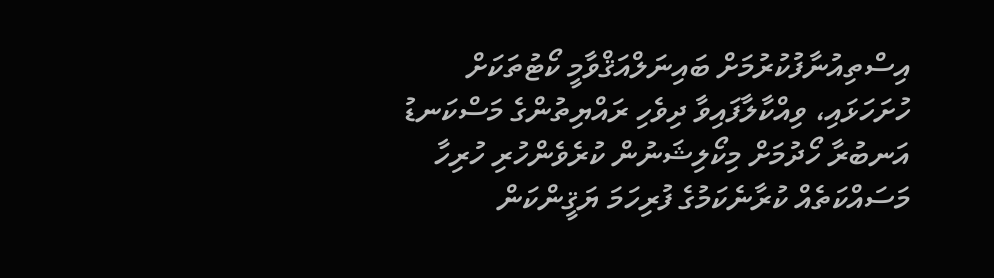އިސްތިއުނާފުކުރުމަށް ބައިނަލްއަޤްވާމީ ކޯޓުތަކަށް ހުށަހަޅައި، ވިއްކާލާފައިވާ ދިވެހި ރައްޔިތުންގެ މަސްކަނޑު އަނބުރާ ހޯދުމަށް މިކޯލިޝަނުން ކުރެވެންހުރި ހުރިހާ މަސައްކަތެއް ކުރާނެކަމުގެ ފުރިހަމަ ޔަޤީންކަން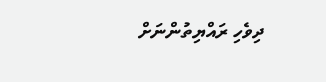ދިވެހި ރައްޔިތުންނަށް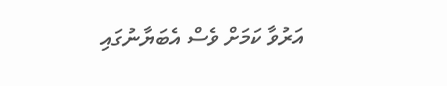އަރުވާ ކަމަށް ވެސް އެބަޔާނުގައި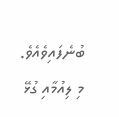ބުނެފައިވެއެވެ.
މި ލިއުމާއި ގުޅޭ